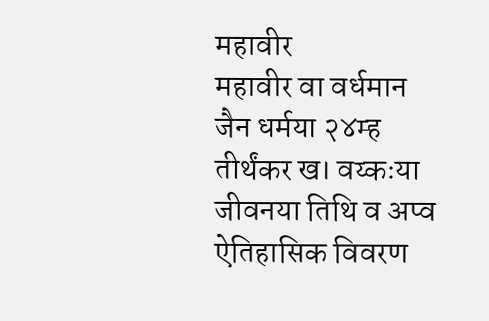महावीर
महावीर वा वर्धमान जैन धर्मया २४म्ह तीर्थंकर ख। वय्कःया जीवनया तिथि व अप्व ऐतिहासिक विवरण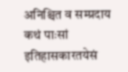अनिश्चित व सम्प्रदाय कथं पाःसां इतिहासकारतयेसं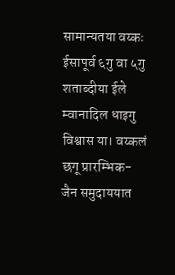सामान्यतया वय्कः ईसापूर्व ६गु वा ५गु शताब्दीया ईले म्वानादिल धाइगु विश्वास या। वय्कलं छगू प्रारम्भिक-जैन समुदाययात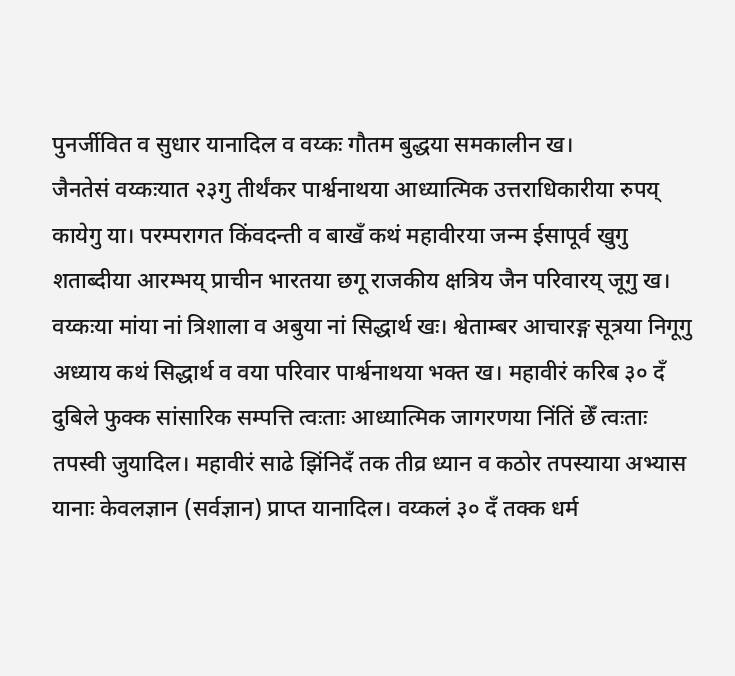पुनर्जीवित व सुधार यानादिल व वय्कः गौतम बुद्धया समकालीन ख।
जैनतेसं वय्कःयात २३गु तीर्थंकर पार्श्वनाथया आध्यात्मिक उत्तराधिकारीया रुपय् कायेगु या। परम्परागत किंवदन्ती व बाखँ कथं महावीरया जन्म ईसापूर्व खुगु शताब्दीया आरम्भय् प्राचीन भारतया छगू राजकीय क्षत्रिय जैन परिवारय् जूगु ख। वय्कःया मांया नां त्रिशाला व अबुया नां सिद्धार्थ खः। श्वेताम्बर आचारङ्ग सूत्रया निगूगु अध्याय कथं सिद्धार्थ व वया परिवार पार्श्वनाथया भक्त ख। महावीरं करिब ३० दँ दुबिले फुक्क सांसारिक सम्पत्ति त्वःताः आध्यात्मिक जागरणया निंतिं छेँ त्वःताः तपस्वी जुयादिल। महावीरं साढे झिंनिदँ तक तीव्र ध्यान व कठोर तपस्याया अभ्यास यानाः केवलज्ञान (सर्वज्ञान) प्राप्त यानादिल। वय्कलं ३० दँ तक्क धर्म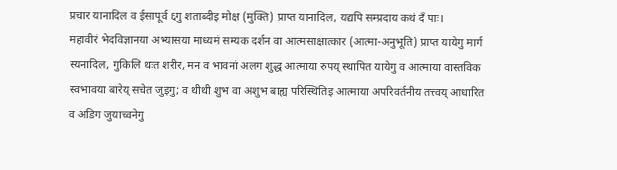प्रचार यानादिल व ईसापूर्व ६गु शताब्दीइ मोक्ष (मुक्ति) प्राप्त यानादिल, यद्यपि सम्प्रदाय कथं दँ पाः।
महावीरं भेदविज्ञानया अभ्यासया माध्यमं सम्यक दर्शन वा आत्मसाक्षात्कार (आत्मा-अनुभूति) प्राप्त यायेगु मार्ग स्यनादिल, गुकिलि थःत शरीर, मन व भावनां अलग शुद्ध आत्माया रुपय् स्थापित यायेगु व आत्माया वास्तविक स्वभावया बारेय् सचेत जुइगु; व थीथी शुभ वा अशुभ बाह्य परिस्थितिइ आत्माया अपरिवर्तनीय तत्त्वय् आधारित व अडिग जुयाच्वनेगु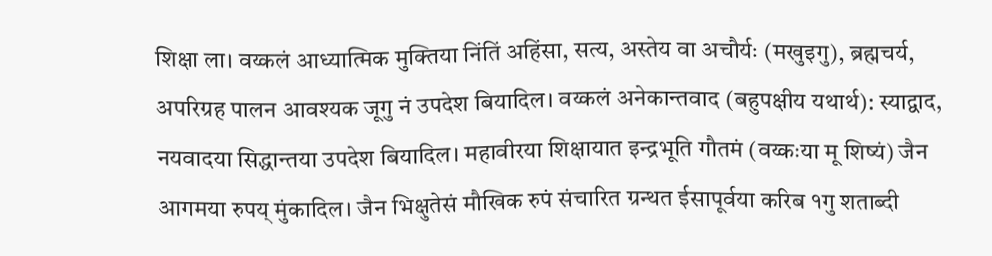शिक्षा ला। वय्कलं आध्यात्मिक मुक्तिया निंतिं अहिंसा, सत्य, अस्तेय वा अचौर्यः (मखुइगु), ब्रह्मचर्य, अपरिग्रह पालन आवश्यक जूगु नं उपदेश बियादिल। वय्कलं अनेकान्तवाद (बहुपक्षीय यथार्थ): स्याद्वाद, नयवादया सिद्धान्तया उपदेश बियादिल। महावीरया शिक्षायात इन्द्रभूति गौतमं (वय्कःया मू शिष्यं) जैन आगमया रुपय् मुंकादिल। जैन भिक्षुतेसं मौखिक रुपं संचारित ग्रन्थत ईसापूर्वया करिब १गु शताब्दी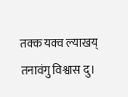तक्क यक्व ल्याखय् तनावंगु विश्वास दु।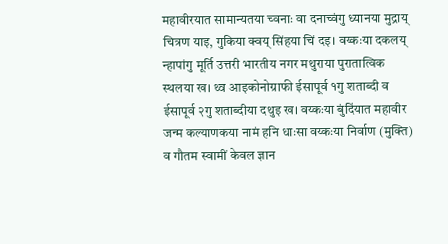महावीरयात सामान्यतया च्वनाः वा दनाच्वंगु ध्यानया मुद्राय् चित्रण याइ, गुकिया क्वय् सिंहया चिं दइ। वय्कःया दकलय् न्हापांगु मूर्ति उत्तरी भारतीय नगर मथुराया पुरातात्विक स्थलया ख। थ्व आइकोनोग्राफी ईसापूर्व १गु शताब्दी व ईसापूर्व २गु शताब्दीया दथुइ ख। वय्कःया बुंदिंयात महावीर जन्म कल्याणकया नामं हनि धाःसा वय्कःया निर्वाण (मुक्ति) व गौतम स्वामीं केवल ज्ञान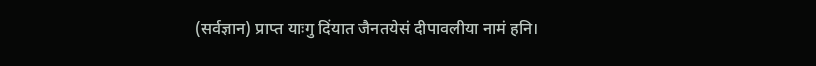(सर्वज्ञान) प्राप्त याःगु दिंयात जैनतयेसं दीपावलीया नामं हनि।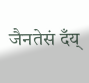जैनतेसं दँय्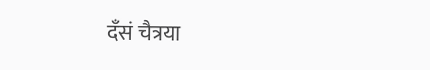दँसं चैत्रया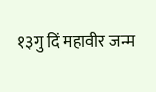१३गु दिं महावीर जन्म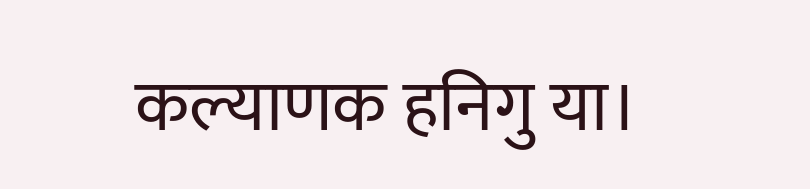कल्याणक हनिगु या।